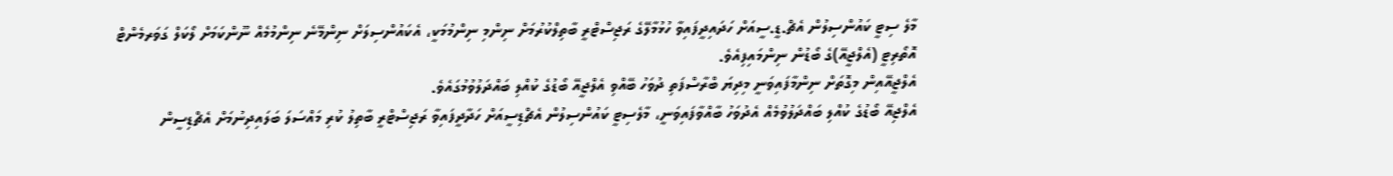މާލެ ސިޓީ ކައުންސިލުން އެޗް.ޑީ.ސީއަށް ހަދައިދީފައިވާ ހުޅުމާލޭގެ ރަޖިސްޓްރީ ބާތިލްކުރުމަށް ނިންމި ނިންމުމަކީ، އެކައުންސިލަށް ނިންމޭނެ ނިންމުމެއް ނޫންކަމަށް ލޯކަލް ގަވަރމެންޓް އޮތޯރިޓީ (އެލްޖީއޭ)ގެ ބޯޑުން ނިންމައިފިއެވެ.
އެލްޖީއޭއިން މިގޮތަށް ނިންމާފައިވަނީ މިދިޔަ ބްރާސްފަތި ދުވަހު ބޭއްވި އެލްޖީއޭ ބޯޑުގެ ކުއްލި ބައްދަލުވުމުގައެވެ.
އެލްޖިއޭ ބޯޑުގެ ކުއްލި ބައްދަލުވުމެއް އެދުވަހު ބާއްވާފައިވަނީ، މާލެސިޓީ ކައުންސިލުން އެޗްޑިސީއަށް ހަދާދީފައިވާ ރަޖިސްޓްރީ ބާތިލު ކުރި މައްސަލަ ބަލައިދިނުމަށް އެޗްޑިސީން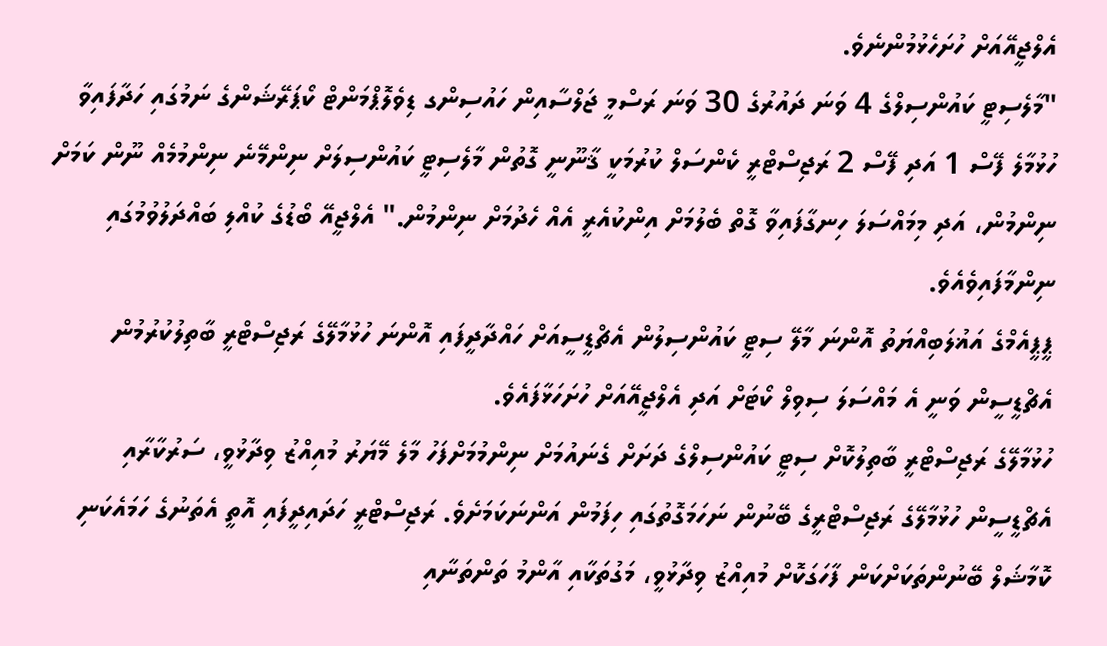އެލްޖީއޭއަށް ހުށަހެޅުމުންނެވެ.
"މާލެސިޓީ ކައުންސިލްގެ 4 ވަނަ ދައުރުގެ 30 ވަނަ ރަސްމީ ޖަލްސާއިން ހައުސިންގ ޑިވެލޮޕްމަންޓް ކޯޕަރޭޝަންގެ ނަމުގައި ހަދާފައިވާ ހުޅުމާލެ ފޭސް 1 އަދި ފޭސް 2 ރަޖިސްޓްރީ ކެންސަލް ކުރުމަކީ ޤާނޫނީ ގޮތުން މާލެސިޓީ ކައުންސިލަށް ނިންމޭނެ ނިންމުމެއް ނޫން ކަމަށް ނިންމުން، އަދި މިމައްސަލަ ހިނގާފައިވާ ގޮތް ބެލުމަށް އިންކުއެރީ އެއް ހެދުމަށް ނިންމުން." އެލްޖީއޭ ބޯޑުގެ ކުއްލި ބައްދަލުވުމުގައި ނިންމާފައިވެއެވެ.
ޕީޕީއެމްގެ އަޣުލަބިއްޔަތު އޮންނަ މާލޭ ސިޓީ ކައުންސިލުން އެޗްޑީސީއަށް ހައްދާދީފައި އޮންނަ ހުޅުމާލޭގެ ރަޖިސްޓްރީ ބާތިލުކުރުމުން އެޗްޑީސީން ވަނީ އެ މައްސަލަ ސިވިލް ކޯޓަށް އަދި އެލްޖީއޭއަށް ހުށަހަޅާފައެވެ.
ހުޅުމާލޭގެ ރަޖިސްޓްރީ ބާތިލުކޮށް ސިޓީ ކައުންސިލްގެ ދަށަށް ގެނައުމަށް ނިންމުމަށްފަހު މާލެ މޭޔަރު މުއިއްޒު ވިދާޅުވީ، ސަރުކާރާއި އެޗްޑީސީން ހުޅުމާލޭގެ ރަޖިސްޓްރީގެ ބޭނުން ނަހަމަގޮތުގައި ހިފަމުން އަންނަކަމަށެވެ. ރަޖިސްޓްރީ ހަދައިދީފައި އޮތީ އެތަނުގެ ހަމައެކަނި ކޮމާޝަލް ބޭނުންތަކަށްކަން ފާހަގަކޮށް މުއިއްޒު ވިދާޅުވީ، މަގުތަކާއި އާންމު ތަންތަނާއި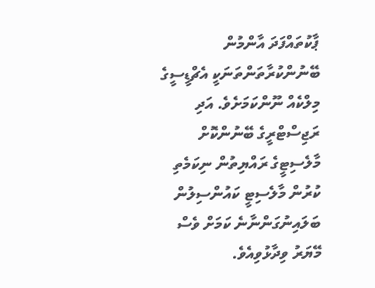ޕާކުތައްފަދަ އާންމުން ބޭނުންކުރާތަންތަނަކީ އެޗްޑީސީގެ މިލްކެއް ނޫންކަމަށެވެ. އަދި ރަޖިސްޓްރީގެ ބޭނުންކޮށް މާލެސިޓީގެ ރައްޔިތުން ނިކަމެތި ކުރުން މާލެސިޓީ ކައުންސިލުން ބަލައިނުގަންނާނެ ކަމަށް ވެސް މޭޔަރު ވިދާޅުވިއެވެ.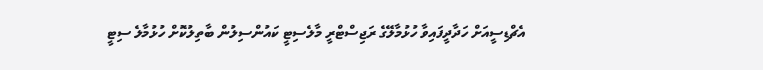އެޗްޑިސީއަށް ހަދާދީފައިވާ ހުޅުމާލޭގެ ރަޖިސްޓްރީ މާލެސިޓީ ކައުންސިލުން ބާތިލުކޮށް ހުޅުމާލެ ސިޓީ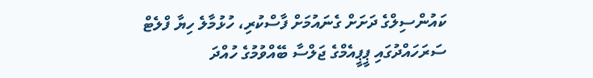ކައުންސިލްގެ ދަށަށް ގެނައުމަށް ފާސްކުރި، ހުޅުމާލެ ހިޔާ ފްލެޓް ސަރަހައްދުގައި ޕީޕީއެމްގެ ޖަލްސާ ބޭއްވުމުގެ ހުއްދަ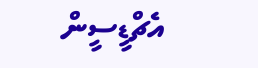އެޗްޑީސީން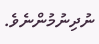ނުދިނުމުންނެވެ.